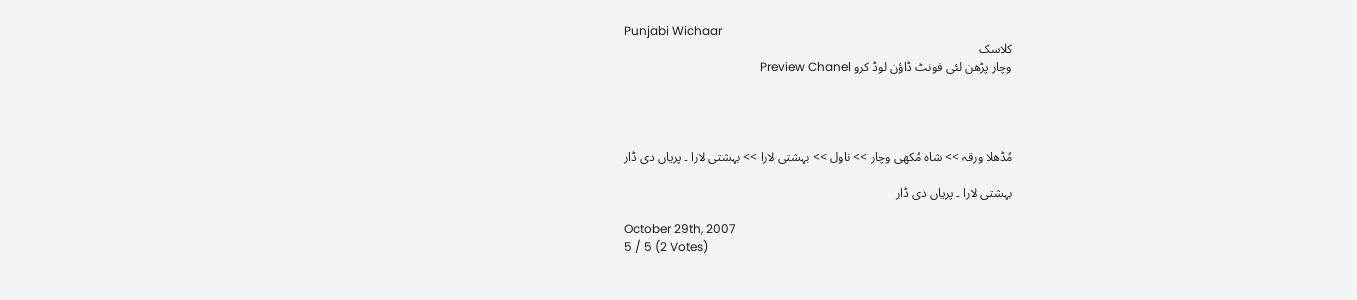Punjabi Wichaar
کلاسک
وچار پڑھن لئی فونٹ ڈاؤن لوڈ کرو Preview Chanel




مُڈھلا ورقہ >> شاہ مُکھی وچار >> ناول >> بہشتی لارا >> بہشتی لارا ۔ پریاں دی ڈار

بہشتی لارا ۔ پریاں دی ڈار

October 29th, 2007
5 / 5 (2 Votes)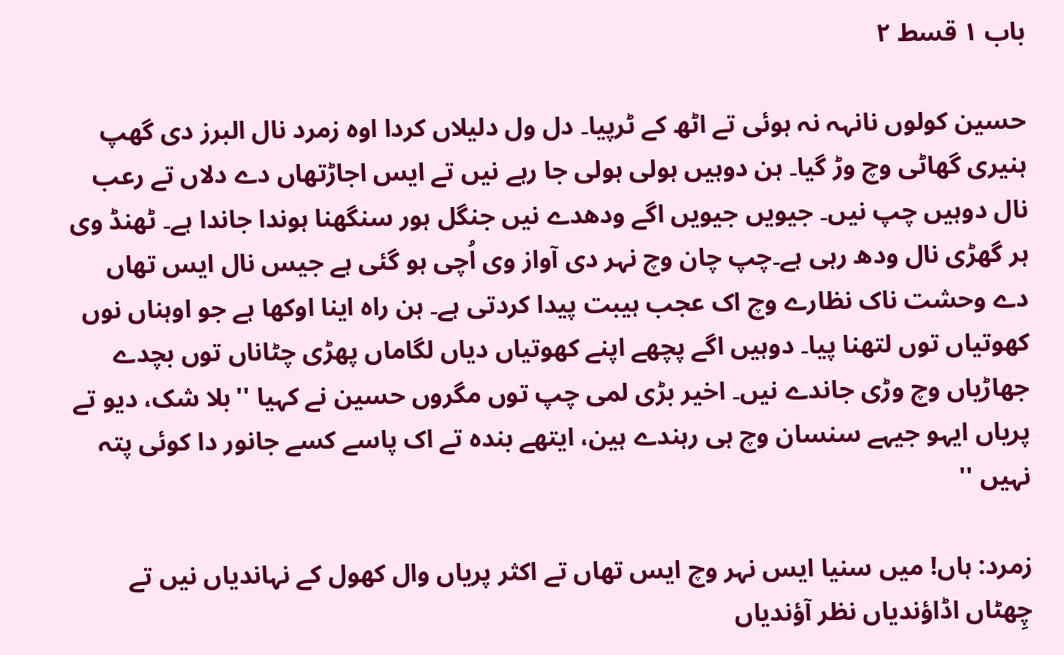باب ١ قسط ٢

حسین کولوں نانہہ نہ ہوئی تے اٹھ کے ٹرپیا۔ دل ول دلیلاں کردا اوہ زمرد نال البرز دی گھپ ہنیری گھاٹی وچ وڑ گیا۔ ہن دوہیں ہولی ہولی جا رہے نیں تے ایس اجاڑتھاں دے دلاں تے رعب نال دوہیں چپ نیں۔ جیویں جیویں اگے ودھدے نیں جنگل ہور سنگھنا ہوندا جاندا ہے۔ ٹھنڈ وی ہر گھڑی نال ودھ رہی ہے۔چپ چان وچ نہر دی آواز وی اُچی ہو گئی ہے جیس نال ایس تھاں دے وحشت ناک نظارے وچ اک عجب ہیبت پیدا کردتی ہے۔ ہن راہ اینا اوکھا ہے جو اوہناں نوں کھوتیاں توں لتھنا پیا۔ دوہیں اگے پچھے اپنے کھوتیاں دیاں لگاماں پھڑی چٹاناں توں بچدے جھاڑیاں وچ وڑی جاندے نیں۔ اخیر بڑی لمی چپ توں مگروں حسین نے کہیا ''بلا شک، دیو تے پریاں ایہو جیہے سنسان وچ ہی رہندے ہین، ایتھے بندہ تے اک پاسے کسے جانور دا کوئی پتہ نہیں ''

زمرد: ہاں! میں سنیا ایس نہر وچ ایس تھاں تے اکثر پریاں وال کھول کے نہاندیاں نیں تے چِھٹاں اڈاؤندیاں نظر آؤندیاں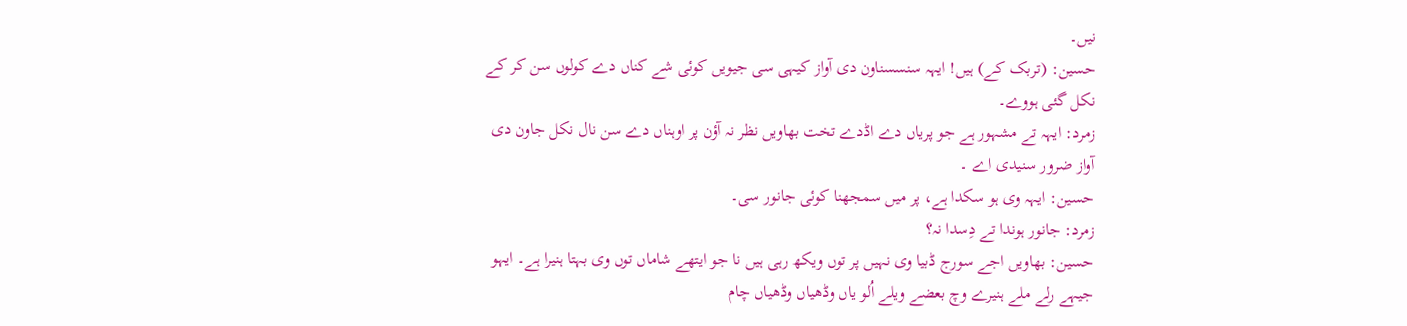نیں۔
حسین: (تربک کے) ہیں! ایہہ سنسسناون دی آواز کیہی سی جیویں کوئی شے کناں دے کولوں سن کر کے نکل گئی ہووے۔
زمرد: ایہہ تے مشہور ہے جو پریاں دے اڈدے تخت بھاویں نظر نہ آؤن پر اوہناں دے سن نال نکل جاون دی آواز ضرور سنیدی اے ۔
حسین: ایہہ وی ہو سکدا ہے، پر میں سمجھنا کوئی جانور سی۔
زمرد: جانور ہوندا تے دِسدا نہ؟
حسین: بھاویں اجے سورج ڈبیا وی نہیں پر توں ویکھ رہی ہیں نا جو ایتھے شاماں توں وی بہتا ہنیرا ہے۔ ایہو جیہے رلے ملے ہنیرے وچ بعضے ویلے اُلو یاں وڈھیاں وڈھیاں چام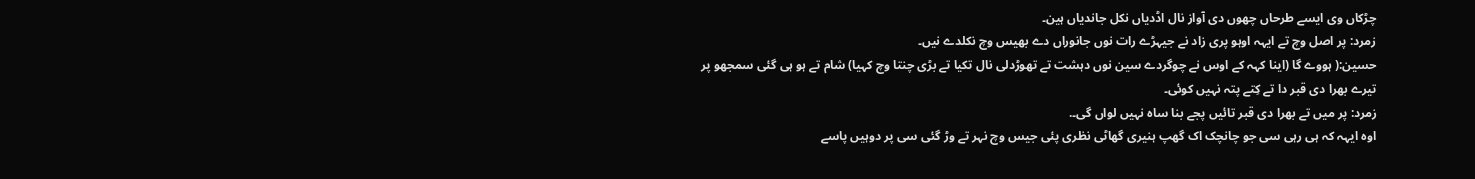چڑکاں وی ایسے طرحاں چھوں دی آواز نال اڈدیاں نکل جاندیاں ہین۔
زمرد: پر اصل وچ تے ایہہ اوہو پری زاد نے جیہڑے رات نوں جانوراں دے بھیس وچ نکلدے نیں۔
حسین:( ہووے گا (اینا کہہ کے اوس نے چوگردے سین نوں دہشت تے تھوڑدلی نال تکیا تے بڑی چنتا وچ کہیا) شام تے ہو ہی گئی سمجھو پر تیرے بھرا دی قبر دا تے کِتے پتہ نہیں کوئی۔
زمرد: پر میں تے بھرا دی قبر تائیں پجے بنا ساہ نہیں لواں گی۔.
اوہ ایہہ کہ ہی رہی سی جو چانچک اک گھپ ہنیری گھاٹی نظری پئی جیس وچ نہر تے وڑ گئی سی پر دوہیں پاسے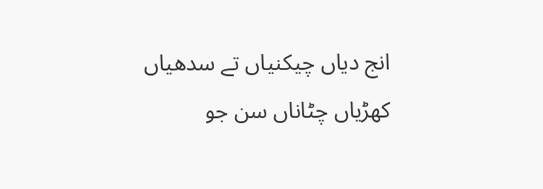انج دیاں چیکنیاں تے سدھیاں کھڑیاں چٹاناں سن جو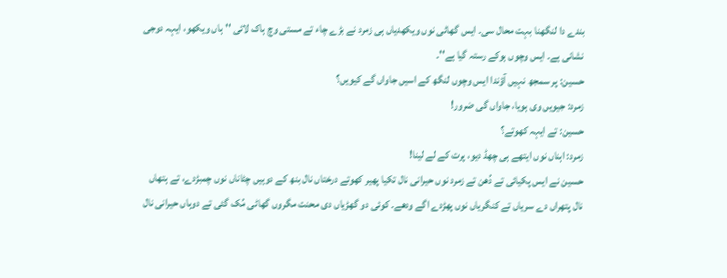بندے دا لنگھنا بہت محال سی۔ ایس گھاٹی نوں ویکھدیاں ہی زمرد نے بڑے چاء تے مستی وچ ہاک لائی ''ہاں ویکھو، ایہہ دوجی نشانی ہے۔ ایس وچوں ہوکے رستہ گیا ہے''۔
حسین: پر سمجھ نہیں آؤندا ایس وچوں لنگھ کے اسیں جاواں گے کیویں؟
زمرد: جیویں وی ہویا، جاواں گی ضرور!
حسین: تے ایہہ کھوتے؟
زمرد: اہناں نوں ایتھے ہی چھڈ دیو، پرت کے لے لینا!
حسین نے ایس پکیائی تے دُھن تے زمرد نوں حیرانی نال تکیا پھیر کھوتے درختاں نال بنھ کے دوہیں چٹاناں نوں چمبڑدے، تے ہتھاں نال پتھراں دے سریاں تے کنگریاں نوں پھڑدے اگے ودھے۔ کوئی دو گھڑیاں دی محنت مگروں گھاٹی مُک گئی تے دوہاں حیرانی نال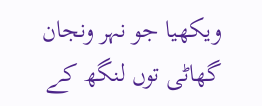ویکھیا جو نہر ونجان گھاٹی توں لنگھ کے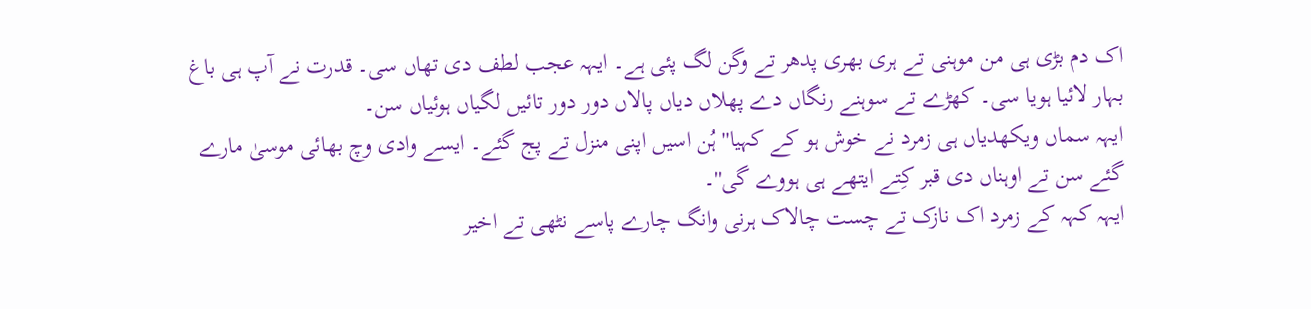اک دم بڑی ہی من موہنی تے ہری بھری پدھر تے وگن لگ پئی ہے۔ ایہہ عجب لطف دی تھاں سی۔ قدرت نے آپ ہی باغ بہار لائیا ہویا سی۔ کھڑے تے سوہنے رنگاں دے پھلاں دیاں پالاں دور دور تائیں لگیاں ہوئیاں سن۔
ایہہ سماں ویکھدیاں ہی زمرد نے خوش ہو کے کہیا''ہُن اسیں اپنی منزل تے پج گئے۔ ایسے وادی وچ بھائی موسیٰ مارے گئے سن تے اوہناں دی قبر کِتے ایتھے ہی ہووے گی''۔
ایہہ کہہ کے زمرد اک نازک تے چست چالاک ہرنی وانگ چارے پاسے نٹھی تے اخیر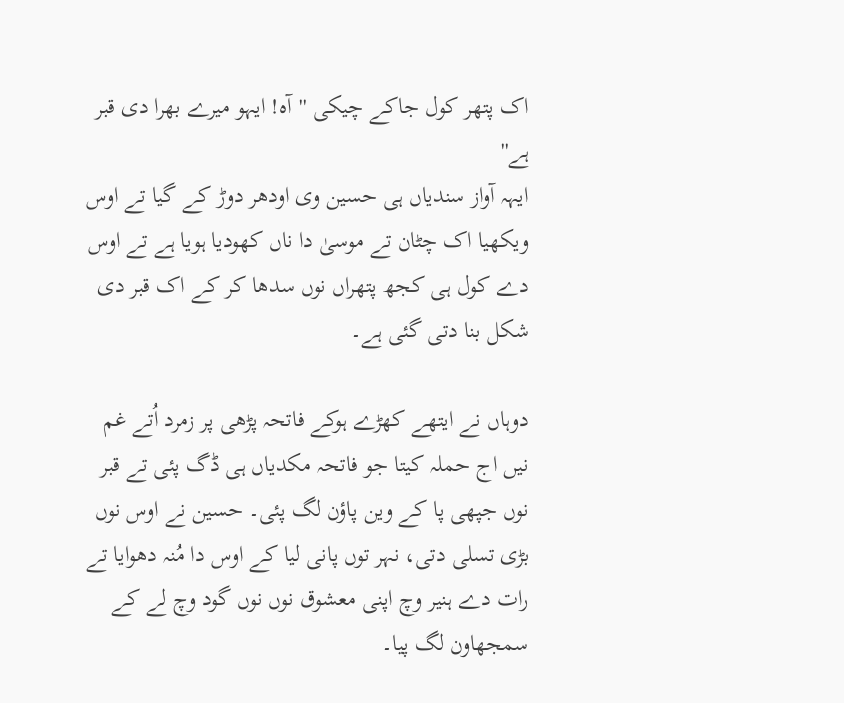اک پتھر کول جاکے چیکی ''آہ! ایہو میرے بھرا دی قبر ہے''
ایہہ آواز سندیاں ہی حسین وی اودھر دوڑ کے گیا تے اوس ویکھیا اک چٹان تے موسیٰ دا ناں کھودیا ہویا ہے تے اوس دے کول ہی کجھ پتھراں نوں سدھا کر کے اک قبر دی شکل بنا دتی گئی ہے۔

دوہاں نے ایتھے کھڑے ہوکے فاتحہ پڑھی پر زمرد اُتے غم نیں اج حملہ کیتا جو فاتحہ مکدیاں ہی ڈگ پئی تے قبر نوں جپھی پا کے وین پاؤن لگ پئی۔ حسین نے اوس نوں بڑی تسلی دتی، نہر توں پانی لیا کے اوس دا مُنہ دھوایا تے رات دے ہنیر وچ اپنی معشوق نوں نوں گود وچ لے کے سمجھاون لگ پیا۔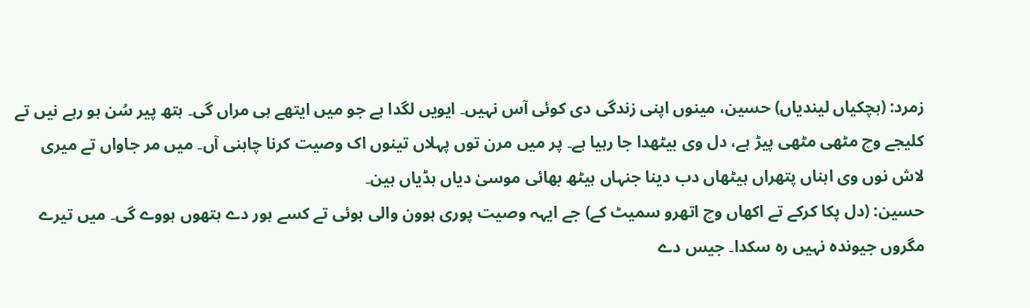زمرد: (ہچکیاں لیندیاں) حسین، مینوں اپنی زندگی دی کوئی آس نہیں۔ ایویں لگدا ہے جو میں ایتھے ہی مراں گی۔ ہتھ پیر سُن ہو رہے نیں تے کلیجے وچ مٹھی مٹھی پیڑ ہے، دل وی بیٹھدا جا رہیا ہے۔ پر میں مرن توں پہلاں تینوں اک وصیت کرنا چاہنی آں۔ میں مر جاواں تے میری لاش نوں وی اہناں پتھراں ہیٹھاں دب دینا جنہاں ہیٹھ بھائی موسیٰ دیاں ہڈیاں ہین۔
حسین: (دل پکا کرکے تے اکھاں وچ اتھرو سمیٹ کے) جے ایہہ وصیت پوری ہوون والی ہوئی تے کسے ہور دے ہتھوں ہووے گی۔ میں تیرے مگروں جیوندہ نہیں رہ سکدا۔ جیس دے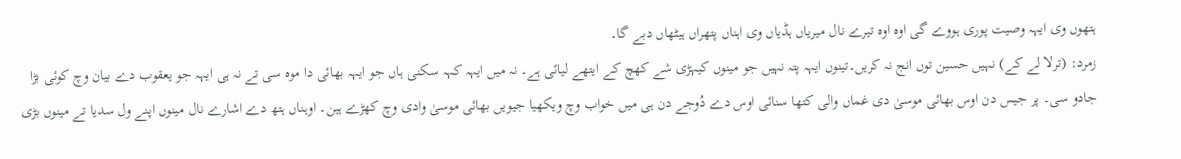ہتھوں وی ایہہ وصیت پوری ہووے گی اوہ اوہ تیرے نال میریاں ہڈیاں وی اہناں پتھراں ہیٹھاں دبے گا۔
زمرد: (ترلا لے کے) نہیں حسین توں انج نہ کریں۔تینوں ایہہ پتہ نہیں جو مینوں کیہڑی شے کھچ کے ایتھے لیائی ہے۔ نہ میں ایہہ کہہ سکنی ہاں جو ایہہ بھائی دا موہ سی تے نہ ہی ایہہ جو یعقوب دے بیان وچ کوئی بڑا جادو سی۔ پر جیس دن اوس بھائی موسیٰ دی غماں والی کتھا سنائی اوس دے دُوجے دن ہی میں خواب وچ ویکھیا جیویں بھائی موسیٰ وادی وچ کھڑے ہین۔ اوہناں ہتھ دے اشارے نال مینوں اپنے ول سدیا تے مینوں بڑی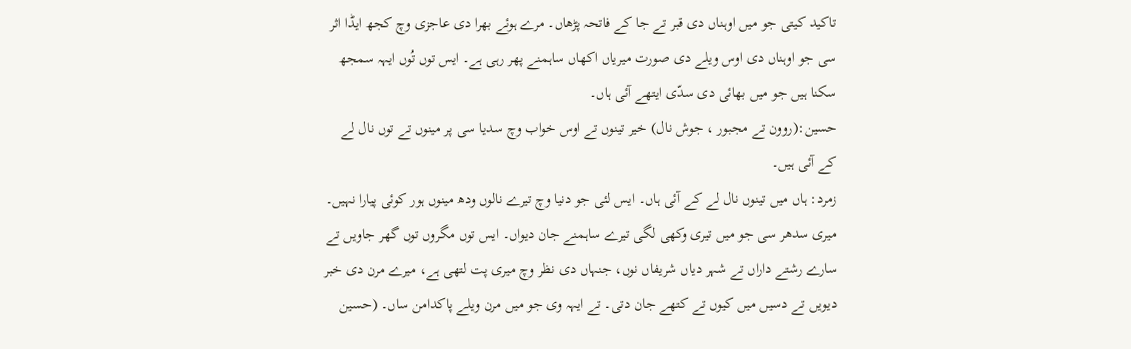تاکید کیتی جو میں اوہناں دی قبر تے جا کے فاتحہ پڑھاں۔ مرے ہوئے بھرا دی عاجزی وچ کجھ ایڈا اثر سی جو اوہناں دی اوس ویلے دی صورت میریاں اکھاں ساہمنے پھر رہی ہے۔ ایس توں تُوں ایہہ سمجھ سکنا ہیں جو میں بھائی دی سدّی ایتھے آئی ہاں۔
حسین:(روون تے مجبور ، جوش نال) خیر تینوں تے اوس خواب وچ سدیا سی پر مینوں تے توں نال لے کے آئی ہیں۔
زمرد: ہاں میں تینوں نال لے کے آئی ہاں۔ ایس لئی جو دنیا وچ تیرے نالوں ودھ مینوں ہور کوئی پیارا نہیں۔ میری سدھر سی جو میں تیری وکھی لگی تیرے ساہمنے جان دیواں۔ ایس توں مگروں توں گھر جاویں تے سارے رشتے داراں تے شہر دیاں شریفاں نوں، جنہاں دی نظر وچ میری پت لتھی ہے، میرے مرن دی خبر دیویں تے دسیں میں کیوں تے کتھے جان دتی۔ تے ایہہ وی جو میں مرن ویلے پاکدامن ساں۔ (حسین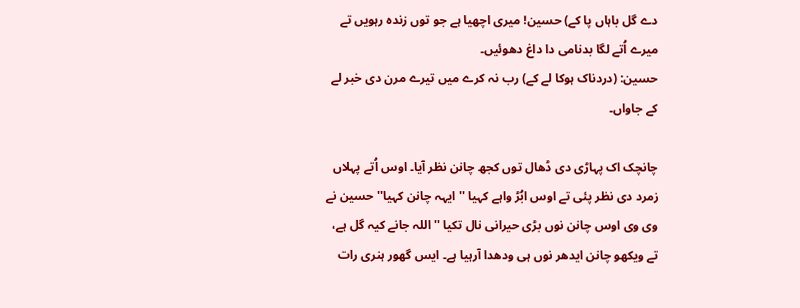دے گل باہاں پا کے) حسین! میری اچھیا ہے جو توں زندہ رہویں تے میرے اُتے لگا بدنامی دا داغ دھوئیں۔
حسین: (دردناک ہوکا لے کے) رب نہ کرے میں تیرے مرن دی خبر لے کے جاواں۔

چانچک اک پہاڑی دی ڈھال توں کجھ چانن نظر آیا۔ اوس اُتے پہلاں زمرد دی نظر پئی تے اوس ابُڑ واہے کہیا ''ایہہ چانن کہیا'' حسین نے وی وی اوس چانن نوں بڑی حیرانی نال تکیا ''اللہ جانے کیہ گل ہے، تے ویکھو چانن ایدھر نوں ہی ودھدا آرہیا ہے۔ ایس گھور ہنری رات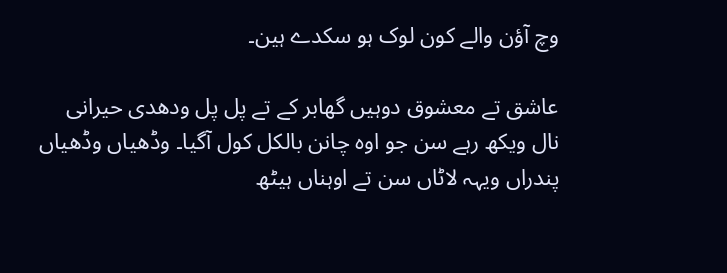وچ آؤن والے کون لوک ہو سکدے ہین۔

عاشق تے معشوق دوہیں گھابر کے تے پل پل ودھدی حیرانی نال ویکھ رہے سن جو اوہ چانن بالکل کول آگیا۔ وڈھیاں وڈھیاں پندراں ویہہ لاٹاں سن تے اوہناں ہیٹھ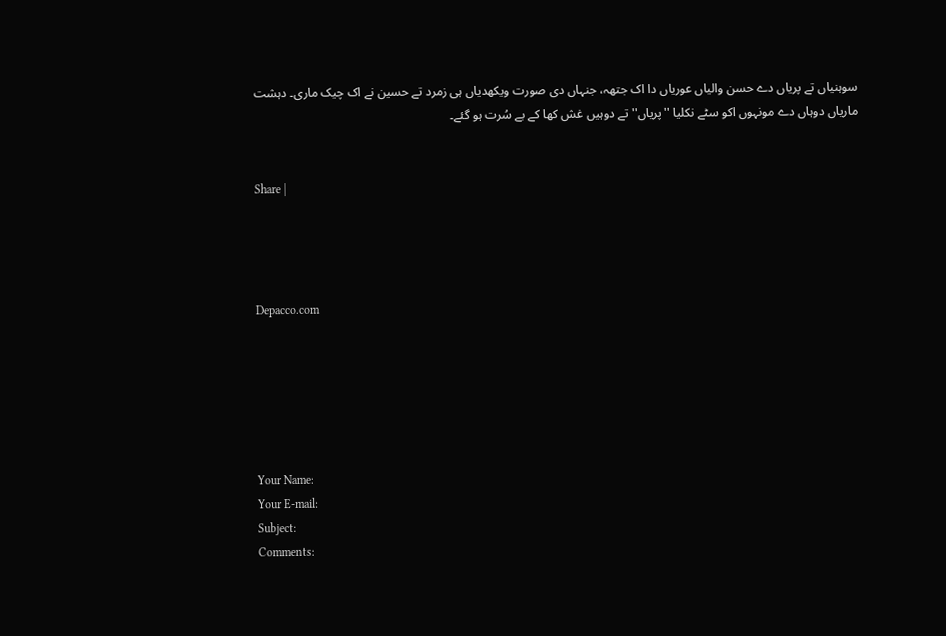سوہنیاں تے پریاں دے حسن والیاں عوریاں دا اک جتھہ، جنہاں دی صورت ویکھدیاں ہی زمرد تے حسین نے اک چیک ماری۔ دہشت ماریاں دوہاں دے مونہوں اکو سٹے نکلیا ''پریاں'' تے دوہیں غش کھا کے بے سُرت ہو گئے۔


Share |




Depacco.com






Your Name:
Your E-mail:
Subject:
Comments: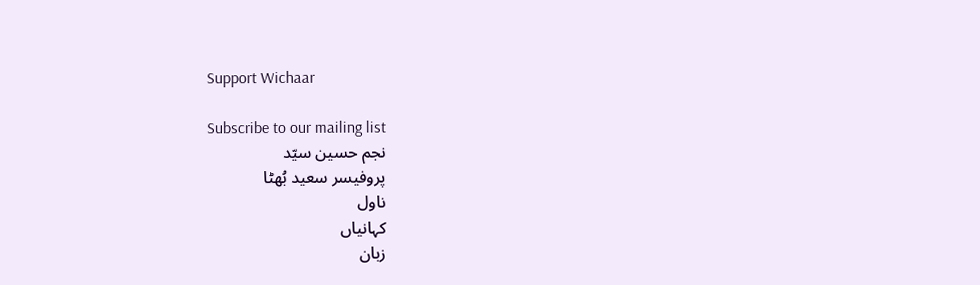Support Wichaar

Subscribe to our mailing list
نجم حسین سیّد
پروفیسر سعید بُھٹا
ناول
کہانیاں
زبان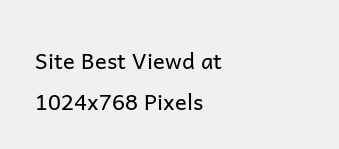Site Best Viewd at 1024x768 Pixels